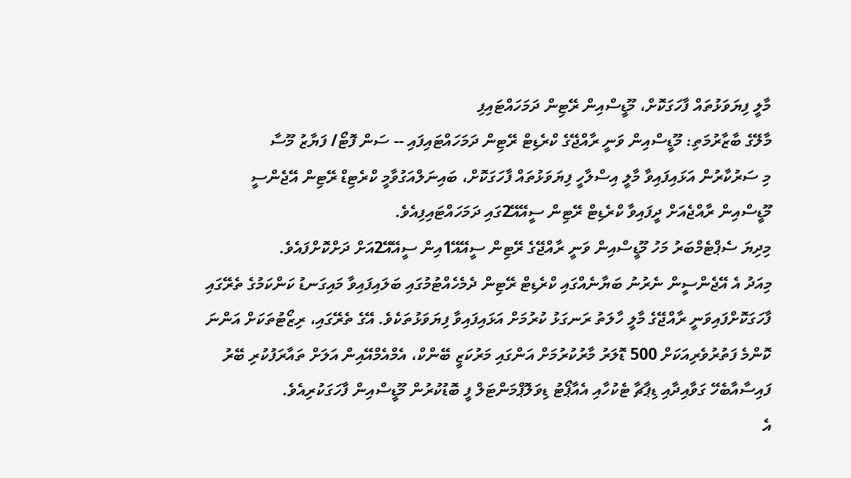މާލީ ފިޔަވަޅުތައް ފާހަގަކޮށް، މޫޑީސްއިން ރޭޓިން ދަމަހައްޓައިފި
މާލޭގެ ބާޒާރުމަތި: މޫޑީސްއިން ވަނީ ރާއްޖޭގެ ކްރެޑިޓް ރޭޓިން ދަމަހައްޓައިފައި -- ސަން ފޮޓޯ/ ފަޔާޒު މޫސާ
މި ސަރުކާރުން އަޅައިފައިވާ މާލީ އިސްލާހީ ފިޔަވަޅުތައް ފާހަގަކޮށް، ބައިނަލްއަގުވާމީ ކްރެޓިޑް ރޭޓިން އޭޖެންސީ މޫޑީސްއިން ރާއްޖެއަށް ދީފައިވާ ކްރެޑިޓް ރޭޓިން ސީއޭއޭ2ގައި ދަމަހައްޓައިފިއެވެ.
މިދިޔަ ސެޕްޓެމްބަރު މަހު މޫޑީސްއިން ވަނީ ރާއްޖޭގެ ރޭޓިން ސީއޭއޭ1އިން ސީއޭއޭ2އަށް ދަށްކޮށްފައެވެ.
މިއަދު އެ އޭޖެންސީން ނެރުނު ބަޔާނެއްގައި ކްރެޑިޓް ރޭޓިން ދެމެހެއްޓުމުގައި ބަލައިފައިވާ މައިގަނޑު ކަންކަމުގެ ތެރޭގައި ފާހަގަކޮށްފައިވަނީ ރާއްޖޭގެ މާލީ ހާލަތު ރަނގަޅު ކުރުމަށް އަޅައިފައިވާ ފިޔަވަޅުތަކެވެ. އޭގެ ތެރޭގައި، ރިޒޯޓުތަކަށް އަންނަ ކޮންމެ ފަތުރުވެރިއަކަށް 500 ޑޮލަރު މާރުކުރުމަށް އަންގައި މަރުކަޒީ ބޭންކް، އެމްއެމްއޭއިން އަލަށް ތައާރަފުކުރި ބޭރު ފައިސާއާބެހޭ ގަވާއިދާއި ޑިޕާޗާ ޓެކުހާއި އެއާޕޯޓު ޑިވަލޮޕްމަންޓަލް ފީ ބޮޑުކުރުން މޫޑީސްއިން ފާހަގަކުރިއެވެ.
އެ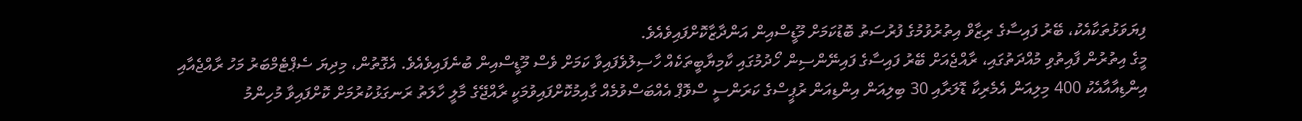ފިޔަވަޅުތަކާއެކު، ބޭރު ފައިސާގެ ރިޒާވް އިތުރުވުމުގެ ފުރުސަތު ބޮޑުކަމަށް މޫޑީސްއިން އަންދާޒާކޮށްފައިވެއެވެ.
މީގެ އިތުރުން ފާއިތުވި މުއްދަތުގައި، ރާއްޖެއަށް ބޭރު ފައިސާގެ ފައިނޭންސިން ހޯދުމުގައި ކާމިޔާބީތަކެއް ހާސިލުވެފައިވާ ކަމަށް ވެސް މޫޑީސްއިން ބުނެފައިވެއެވެ. އެގޮތުން، މިދިޔަ ސެޕްޓެމްބަރު މަހު ރާއްޖެއާއި އިންޑިއާއާއެކު 400 މިލިއަން އެމެރިކާ ޑޮލަރާއި 30 ބިލިއަން އިންޑިއަން ރުޕީސްގެ ކަރަންސީ ސްވޮޕް އެއްބަސްވުމެއް ގާއިމުކޮށްފައިވުމަކީ ރާއްޖޭގެ މާލީ ހާލަތު ރަނގަޅުކުރުމަށް ކޮށްފައިވާ މުހިންމު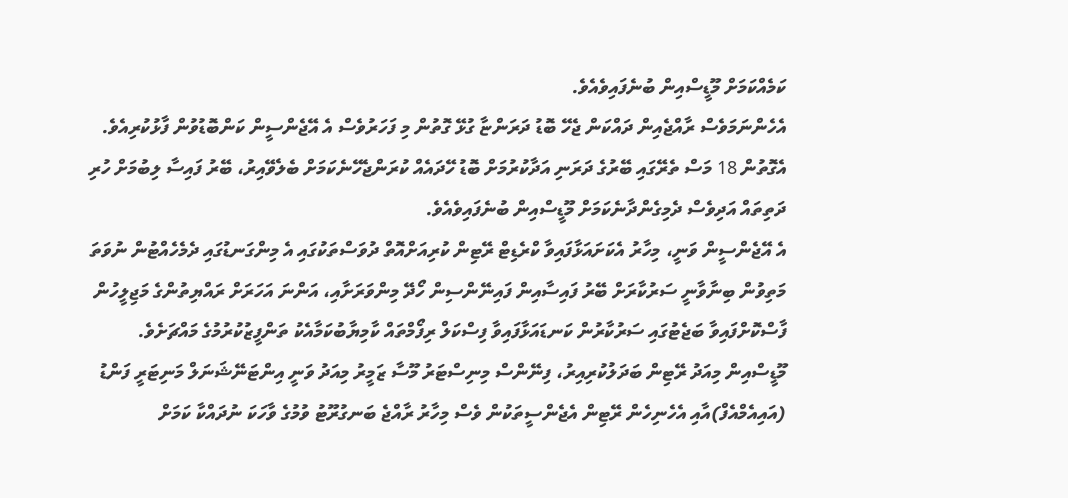ކަމެއްކަމަށް މޫޑީސްއިން ބުނެފައިވެއެވެ.
އެހެންނަމަވެސް ރާއްޖެއިން ދައްކަން ޖެހޭ ބޮޑު ދަރަންޏާ ގުޅޭ ގޮތުން މި ފަހަރުވެސް އެ އޭޖެންސީން ކަންބޮޑުވުން ފާޅުކުރިއެވެ. އެގޮތުން 18 މަސް ތެރޭގައި ބޭރުގެ ދަރަނި އަދާކުރުމަށް ބޮޑު ހޭދައެއް ކުރަންޖެހޭނެކަމަށް ބެލެވޭއިރު، ބޭރު ފައިސާ ލިބުމަށް ހުރި ދަތިތައް އަދިވެސް ދެމިގެންދާނެކަމަށް މޫޑީސްއިން ބުނެފައިވެއެވެ.
އެ އޭޖެންސީން ވަނީ، މިހާރު އެކަށައަޅާފައިވާ ކްރެޑިޓް ރޭޓިން ކުރިއަށްއޮތް ދުވަސްތަކުގައި އެ މިންގަނޑުގައި ދެމެހެއްޓުން ނުވަތަ މަތިވުން ބިނާވާނީ ސަރުކާރަށް ބޭރު ފައިސާއިން ފައިނޭންސިން ހޯދޭ މިންވަރަށާއި، އަންނަ އަހަރަށް ރައްޔިތުންގެ މަޖިލީހުން ފާސްކޮށްފައިވާ ބަޖެޓުގައި ސަރުކާރުން ކަނޑައަޅާފައިވާ ފިސްކަލް ރިފޯމްތައް ކާމިޔާބުކަމާއެކު ތަންފީޒުކުރުމުގެ މައްޗަށެވެ.
މޫޑީސްއިން މިއަދު ރޭޓިން ބަދަލުކުރިއިރު، ފިނޭންސް މިނިސްޓަރު މޫސާ ޒަމީރު މިއަދު ވަނީ އިންޓަނޭޝަނަލް މަނިޓަރީ ފަންޑު (އައިއެމްއެފް)އާއި އެހެނިހެން ރޭޓިން އެޖެންސީތަކުން ވެސް މިހާރު ރާއްޖެ ބަނގުރޫޓު ވުމުގެ ވާހަކަ ނުދައްކާ ކަމަށް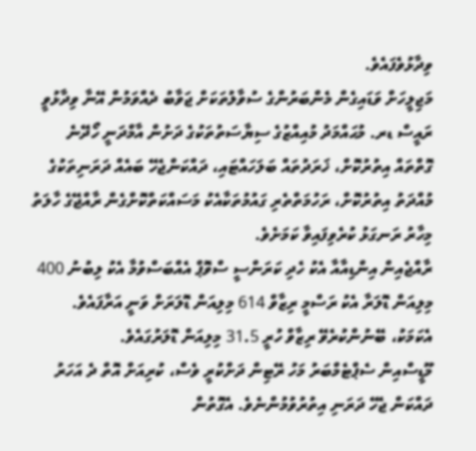ވިދާޅުވެފައެވެ.
މަޖިލީހަށް ވަޑައިގެން މެންބަރުންގެ ސުވާލުތަކަށް ޖަވާބު ދެއްވަމުން އޭނާ ވިދާޅުވީ ރައީސް ޑރ. މުޙައްމަދު މުއިއްޒުގެ ސިޔާސަތުތަކުގެ ދަށުން އާމްދަނީ ހޯދޭނެ ގޮތްތައް އިތުރުކޮށް، ޚަރަދުތައް ބަލަހައްޓައި، ދައްކަންޖެހޭ ބައެއް ދަރަނިތަކުގެ މުއްދަތު އިތުރުކޮށް، ރަހުމަތްތެރި ގައުމުތަކާއެކު މަސައްކަތްކޮށްގެން ރާއްޖޭގެ ހާލަތު މިހާރު ރަނގަޅު ކުރެވިފައިވާ ކަމަށެވެ.
ރާއްޖެއިން އިންޑިއާއާ އެކު ހެދި ކަރަންސީ ސްވޮޕް އެއްބަސްވުމާ އެކު ލިބުނު 400 މިލިއަން ޑޮލަރާ އެކު ރަސްމީ ރިޒާވް 614 މިލިއަން ޑޮލަރަށް ވަނީ އަރާފައެވެ. އެކަމަކު، ބޭނުންކުރެވޭ ރިޒާވް ހުރީ 31.5 މިލިއަން ޑޮލަރުގައެވެ.
މޫޑީސްއިން ސެޕްޓެމްބަރު މަހު ރޭޓިން ދަށްކުރީ ވެސް، ކުރިއަށް އޮތް ދެ އަހަރު ދައްކަން ޖެހޭ ދަރަނި އިތުރުވުމުންނެވެ. އެގޮތުން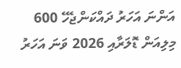އަންނަ އަހަރު ދައްކަންޖެހޭ 600 މިލިއަން ޑޮލަރާއި 2026 ވަނަ އަހަރު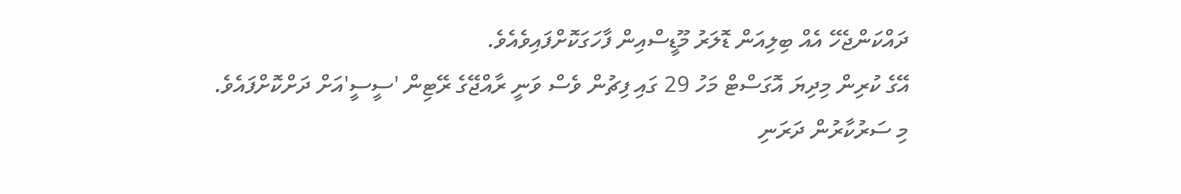ދައްކަންޖެހޭ އެއް ބިލިއަން ޑޮލަރު މޫޑީސްއިން ފާހަގަކޮށްފައިވެއެވެ.
އޭގެ ކުރިން މިދިޔަ އޮގަސްޓް މަހު 29 ގައި ފިޗުން ވެސް ވަނީ ރާއްޖޭގެ ރޭޓިން 'ސީސީ'އަށް ދަށްކޮށްފައެވެ.
މި ސަރުކާރުން ދަރަނި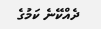ދެއްކޭނެ ކަމުގެ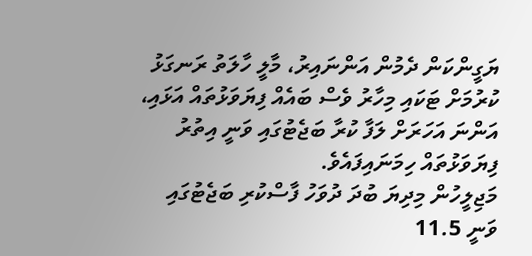ޔަގީންކަން ދެމުން އަންނައިރު، މާލީ ހާލަތު ރަނގަޅު ކުރުމަށް ޓަކައި މިހާރު ވެސް ބައެއް ފިޔަވަޅުތައް އަޅައި، އަންނަ އަހަރަށް ލަފާ ކުރާ ބަޖެޓުގައި ވަނީ އިތުރު ފިޔަވަޅުތައް ހިމަނައިފައެވެ.
މަޖިލީހުން މިދިޔަ ބުދަ ދުވަހު ފާސްކުރި ބަޖެޓުގައި ވަނީ 11.5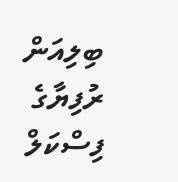ބިލިއަން ރުފިޔާގެ ފިސްކަލް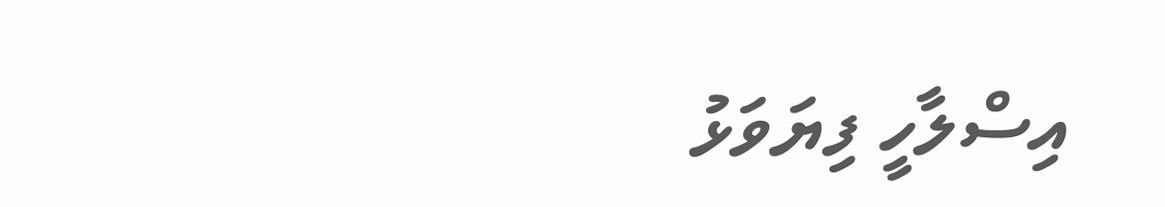އިސްލާހީ ފިޔަވަޅު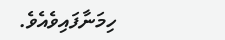ހިމަނާފައިވެއެވެ.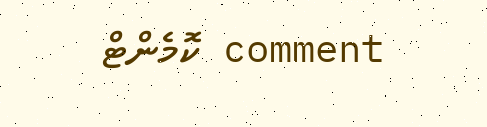comment ކޮމެންޓް